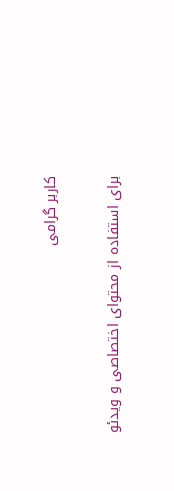کاربر گرامی

برای استفاده از محتوای اختصاصی و ویدئو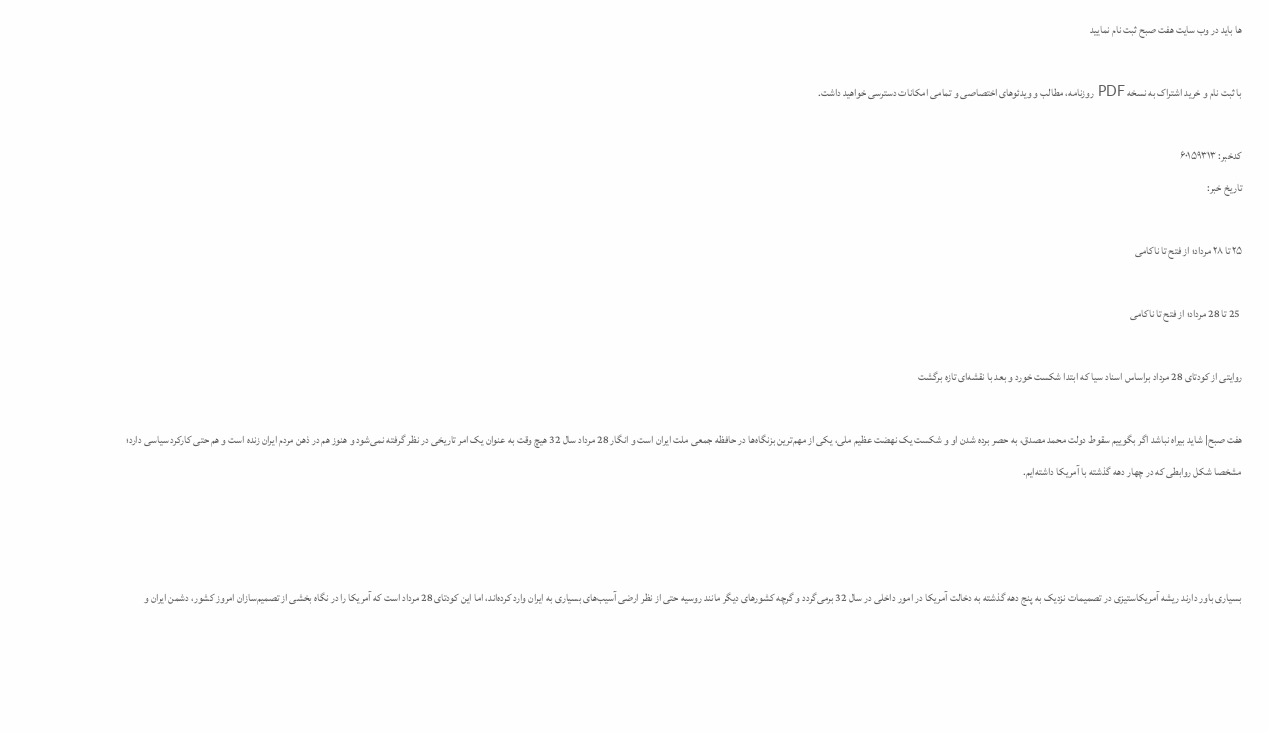ها باید در وب سایت هفت صبح ثبت نام نمایید

با ثبت نام و خرید اشتراک به نسخه PDF روزنامه، مطالب و ویدئو‌های اختصاصی و تمامی امکانات دسترسی خواهید داشت.

کدخبر: ۶۰۱۵۹۳۱۳
تاریخ خبر:

۲۵ تا ۲۸ مرداد؛ از فتح تا ناکامی

 25 تا 28 مرداد؛ از فتح تا ناکامی

روایتی از کودتای 28 مرداد براساس اسناد سیا که ابتدا شکست خورد و بعد با نقشه‌ای تازه برگشت

هفت صبح| شاید بیراه نباشد اگر بگوییم سقوط دولت محمد مصدق، به حصر برده شدن او و شکست یک نهضت عظیم ملی، یکی از مهم‌ترین بزنگاه‌ها در حافظه جمعی ملت ایران است و انگار 28 مرداد سال 32 هیچ وقت به عنوان یک امر تاریخی در نظر گرفته نمی‌شود و هنوز هم در ذهن مردم ایران زنده است و هم حتی کارکرد سیاسی دارد؛ مشخصا شکل روابطی که در چهار دهه گذشته با آمریکا داشته‌ایم.



بسیاری باور دارند ریشه آمریکاستیزی در تصمیمات نزدیک به پنج دهه گذشته به دخالت آمریکا در امور داخلی در سال 32 برمی‌گردد و گرچه کشورهای دیگر مانند روسیه حتی از نظر ارضی آسیب‌های بسیاری به ایران وارد کرده‌اند، اما این کودتای 28 مرداد است که آمریکا را در نگاه بخشی از تصمیم‌سازان امروز کشور، دشمن ایران و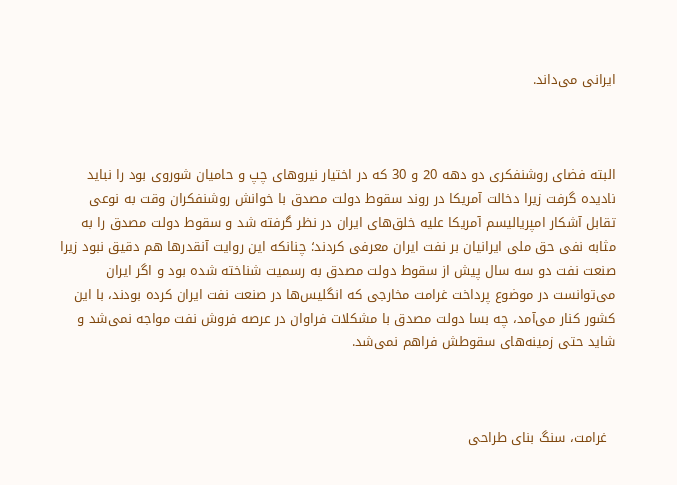ایرانی می‌داند.



البته فضای روشنفکری دو دهه 20 و 30 که در اختیار نیروهای چپ و حامیان شوروی بود را نباید نادیده گرفت زیرا دخالت آمریکا در روند سقوط دولت مصدق با خوانش روشنفکران وقت به نوعی تقابل آشکار امپریالیسم آمریکا علیه خلق‌های ایران در نظر گرفته شد و سقوط دولت مصدق را به مثابه نفی حق ملی ایرانیان بر نفت ایران معرفی کردند؛ چنانکه این روایت آنقدرها هم دقیق نبود زیرا صنعت نفت دو سه سال پیش از سقوط دولت مصدق به رسمیت شناخته شده بود و اگر ایران می‌توانست در موضوع پرداخت غرامت مخارجی که انگلیس‌ها در صنعت نفت ایران کرده بودند، با این کشور کنار می‌آمد، چه بسا دولت مصدق با مشکلات فراوان در عرصه فروش نفت مواجه نمی‌شد و شاید حتی زمینه‌های سقوطش فراهم نمی‌شد.



  غرامت، سنگ بنای طراحی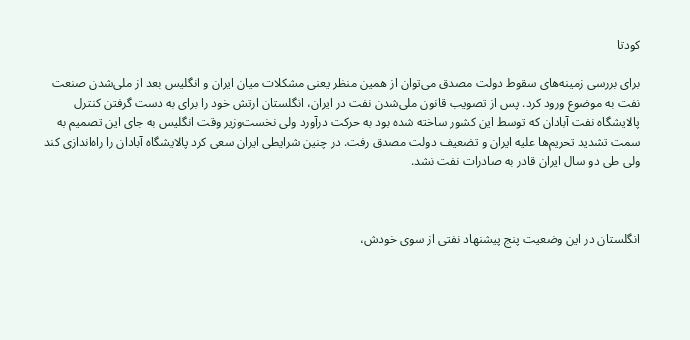کودتا

برای بررسی زمینه‌های سقوط دولت مصدق می‌توان از همین منظر یعنی مشکلات میان ایران و انگلیس بعد از ملی‌شدن صنعت نفت به موضوع ورود کرد. پس از تصویب قانون ملی‌شدن نفت در ایران، انگلستان ارتش خود را برای به دست گرفتن کنترل پالایشگاه نفت آبادان که توسط این کشور ساخته شده بود به حرکت درآورد ولی نخست‌وزیر وقت انگلیس به جای این تصمیم به سمت تشدید تحریم‌ها علیه ایران و تضعیف دولت مصدق رفت. در چنین شرایطی ایران سعی کرد پالایشگاه آبادان را راه‌اندازی کند ولی طی دو سال ایران قادر به صادرات نفت نشد.



انگلستان در این وضعیت پنج پیشنهاد نفتی از سوی خودش،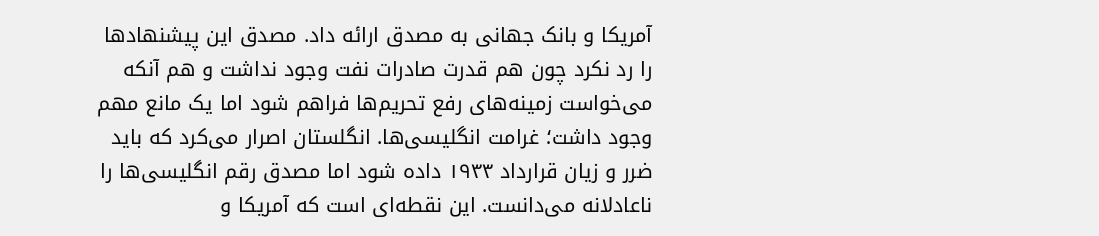آمریکا و بانک جهانی به مصدق ارائه داد. مصدق این پیشنهادها را رد نکرد چون هم قدرت صادرات نفت وجود نداشت و هم آنکه می‌خواست زمینه‌های رفع تحریم‌ها فراهم شود اما یک مانع مهم وجود داشت؛ غرامت انگلیسی‌ها. انگلستان اصرار می‌کرد که باید ضرر و زیان قرارداد ۱۹۳۳ داده شود اما مصدق رقم انگلیسی‌ها را ناعادلانه می‌دانست. این نقطه‌ای است که آمریکا و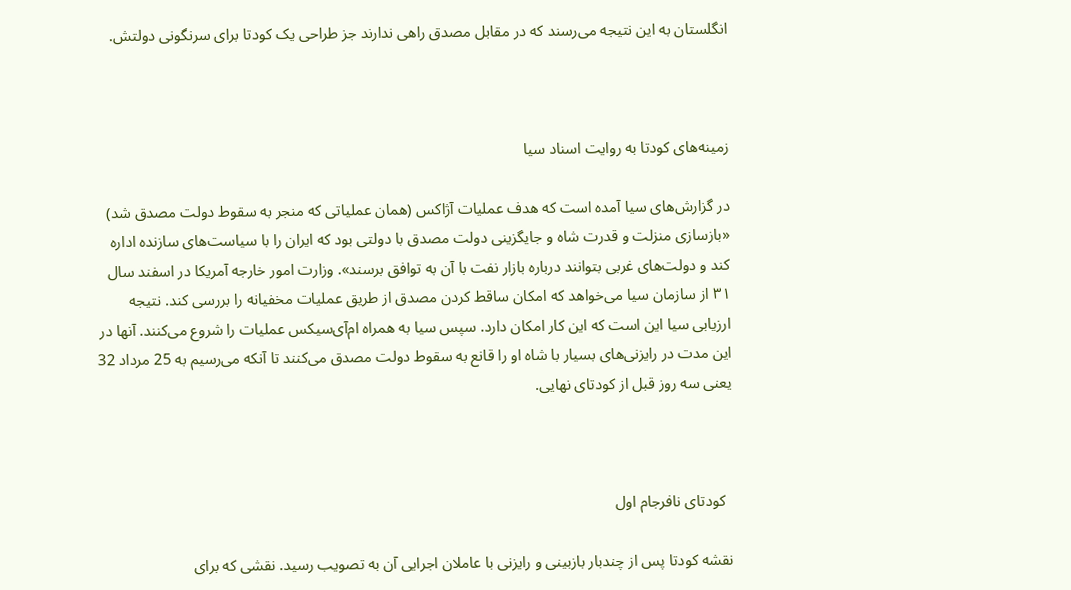انگلستان به این نتیجه می‌رسند که در مقابل مصدق راهی ندارند جز طراحی یک کودتا برای سرنگونی دولتش.



زمینه‌های کودتا به روایت اسناد سیا

در گزارش‌های سیا آمده است که هدف عملیات آژاکس (همان عملیاتی که منجر به سقوط دولت مصدق شد) «بازسازی منزلت و قدرت شاه و جایگزینی دولت مصدق با دولتی بود که ایران را با سیاست‌های سازنده اداره کند و دولت‌های غربی بتوانند درباره بازار نفت با آن به توافق برسند». وزارت امور خارجه آمریکا در اسفند سال ۳۱ از سازمان سیا می‌خواهد که امکان ساقط کردن مصدق از طریق عملیات مخفیانه را بررسی کند. نتیجه ارزیابی سیا این است که این کار امکان دارد. سپس سیا به همراه ام‌آی‌سیکس عملیات را شروع می‌کنند. آنها در این مدت در رایزنی‌های بسیار با شاه او را قانع به سقوط دولت مصدق می‌کنند تا آنکه می‌رسیم به 25 مرداد 32 یعنی سه روز قبل از کودتای نهایی.



  کودتای نافرجام اول

نقشه کودتا پس از چندبار بازبینی و رایزنی با عاملان اجرایی آن به تصویب رسید. نقشی که برای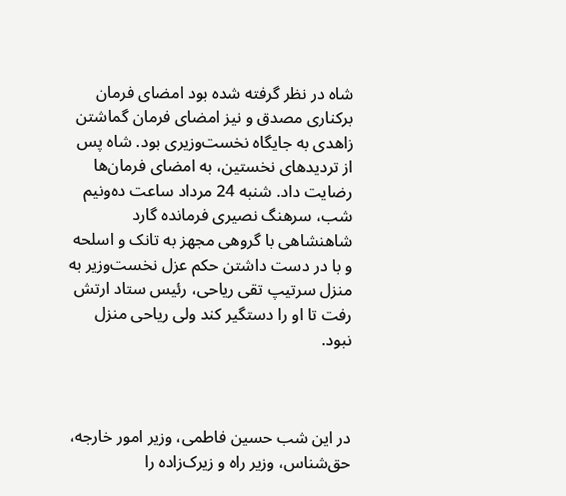شاه در نظر گرفته شده بود امضای فرمان برکناری مصدق و نیز امضای فرمان گماشتن زاهدی به جایگاه نخست‌وزیری بود. شاه پس از تردیدهای نخستین، به امضای فرمان‌ها رضایت داد. شنبه 24 مرداد‌ ساعت‌ ده‌ونیم‌ شب‌، سرهنگ‌ نصیری‌ فرمانده‌‌ گارد شاهنشاهی‌ با گروهی ‌مجهز به‌ تانک و اسلحه‌ و با در دست‌ داشتن‌ حکم‌ عزل‌ نخست‌وزیر به‌ منزل‌ سرتیپ‌ تقی‌ ریاحی،‌ رئیس‌ ستاد ارتش‌ رفت‌ تا او‌ را دستگیر کند ولی ریاحی‌ منزل‌ نبود.



در این شب حسین فاطمی‌، وزیر امور خارجه‌، حق‌‌شناس‌، وزیر راه‌ و‌ زیرک‌زاده را‌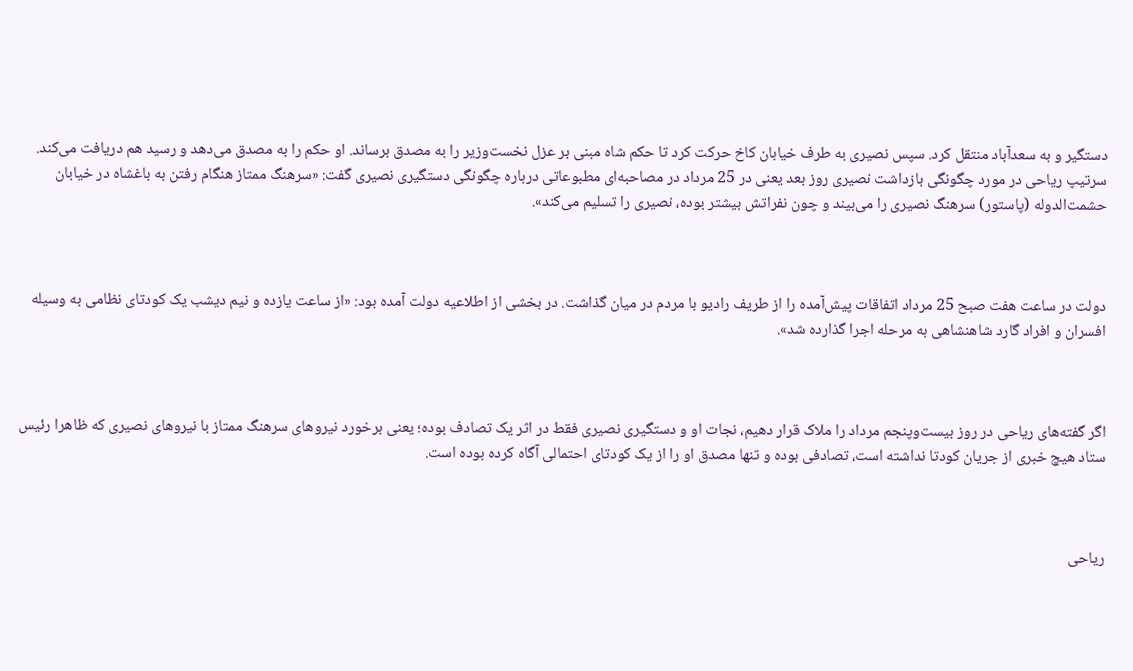دستگیر و به‌ سعدآباد منتقل‌ کرد. سپس نصیری‌ به‌ طرف‌ خیابان‌ کاخ حرکت‌ کرد تا حکم شاه مبنی بر عزل نخست‌وزیر را به مصدق برساند. او حکم را به مصدق می‌دهد و رسید هم دریافت می‌کند. سرتیپ‌ ریاحی‌ در مورد چگونگی‌ بازداشت‌ نصیری‌ روز بعد یعنی در 25 مرداد در مصاحبه‌ای مطبوعاتی درباره چگونگی دستگیری نصیری گفت: «سرهنگ‌ ممتاز هنگام‌ رفتن‌ به ‌باغشاه‌ در خیابان‌ حشمت‌الدوله‌ (پاستور) سرهنگ‌ نصیری‌ را می‌بیند و چون‌ نفراتش‌ بیشتر بوده‌، نصیری‌ را تسلیم‌ می‌کند».



دولت در ساعت هفت صبح 25 مرداد اتفاقات پیش‌آمده را از طریف رادیو با مردم در میان گذاشت. در بخشی از اطلاعیه دولت آمده بود: «از ساعت‌ یازده‌ و نیم‌ دیشب‌ یک کودتای‌ نظامی‌ به‌ وسیله‌ افسران‌ و افراد گارد شاهنشاهی‌ به‌ مرحله‌ اجرا گذارده‌ شد».



اگر گفته‌های‌ ریاحی‌ در روز بیست‌وپنجم‌ مرداد را ملاک قرار دهیم‌، نجات‌ او و دستگیری‌ نصیری‌ فقط‌ در اثر یک تصادف‌ بوده‌؛ یعنی‌ برخورد نیروهای ‌سرهنگ‌ ممتاز با نیروهای‌ نصیری‌ که‌ ظاهرا رئیس‌ ستاد هیچ‌ خبری‌ از جریان‌ کودتا نداشته‌ است‌، تصادفی‌ بوده و تنها مصدق او را از یک کودتای‌ احتمالی‌ آگاه‌ کرده‌ بوده است.



ریاحی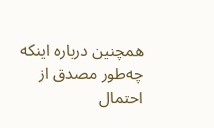همچنین درباره اینکه چه‌طور مصدق از احتمال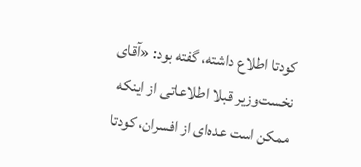کودتا اطلاع داشته، گفته بود: «آقای‌ نخست‌وزیر قبلا اطلاعاتی‌ از اینکه‌ ممکن‌ است‌ عده‌ای ‌از افسران‌، کودتا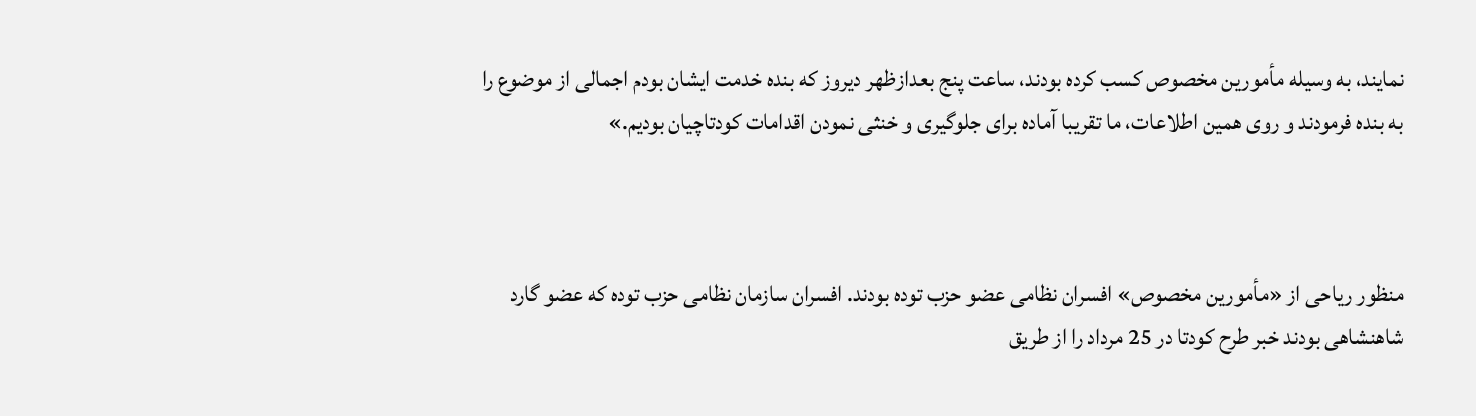نمایند، به‌ وسیله‌ مأمورین‌ مخصوص‌ کسب‌ کرده‌ بودند، ساعت‌ پنج‌ بعدازظهر دیروز که‌ بنده‌ خدمت‌ ایشان‌ بودم‌ اجمالی‌ از موضوع‌ را به‌ بنده‌ فرمودند و روی‌ همین‌ اطلاعات، ‌ما تقریبا آماده‌ برای‌ جلوگیری‌ و خنثی‌ نمودن‌ اقدامات‌ کودتاچیان‌ بودیم‌.»



منظور ریاحی از «مأمورین مخصوص» افسران نظامی عضو حزب توده بودند. افسران سازمان نظامی حزب توده که عضو گارد شاهنشاهی بودند خبر طرح کودتا در 25 مرداد را از طریق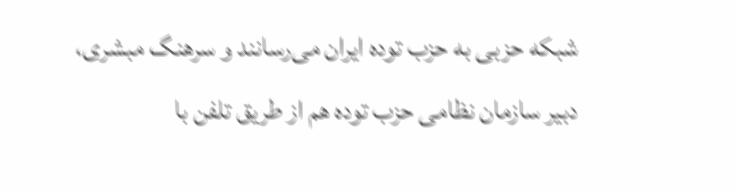شبکه حزبی به حزب توده ایران می‌رسانند و سرهنگ مبشری، دبیر سازمان نظامی حزب توده هم از طریق تلفن با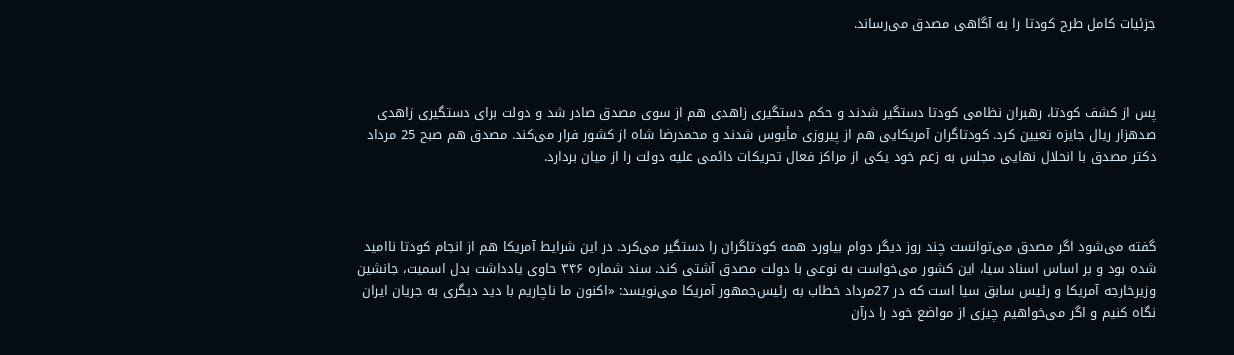جزئیات کامل طرح کودتا را به آگاهی مصدق می‌رساند.



پس‌ از کشف‌ کودتا، رهبران‌ نظامی‌ کودتا دستگیر شدند و حکم‌ دستگیری‌ زاهدی‌ هم از سوی مصدق صادر شد و دولت برای‌ دستگیری‌ زاهدی صدهزار ریال‌ جایزه‌ تعیین‌ کرد. کودتاگران‌ آمریکایی هم‌ از پیروزی‌ مأیوس‌ شدند و محمدرضا شاه از کشور فرار می‌کند. مصدق هم صبح 25 مرداد دکتر مصدق با انحلال نهایی مجلس به زعم خود یکی از مراکز فعال تحریکات دائمی علیه دولت را از میان بردارد.



گفته می‌شود اگر مصدق می‌توانست چند روز دیگر دوام بیاورد همه کودتاگران را دستگیر می‌کرد. در این شرایط آمریکا هم از انجام کودتا ناامید شده بود و بر اساس اسناد سیا، این کشور می‌خواست به نوعی با دولت مصدق آشتی کند. سند شماره ۳۴۶ حاوی یادداشت بدل اسمیت، جانشین وزیرخارجه آمریکا و رئیس سابق سیا است که در 27مرداد خطاب به رئیس‌جمهور آمریکا می‌نویسد: «اکنون ما ناچاریم با دید دیگری به جریان ایران نگاه کنیم و اگر می‌خواهیم چیزی از مواضع خود را درآن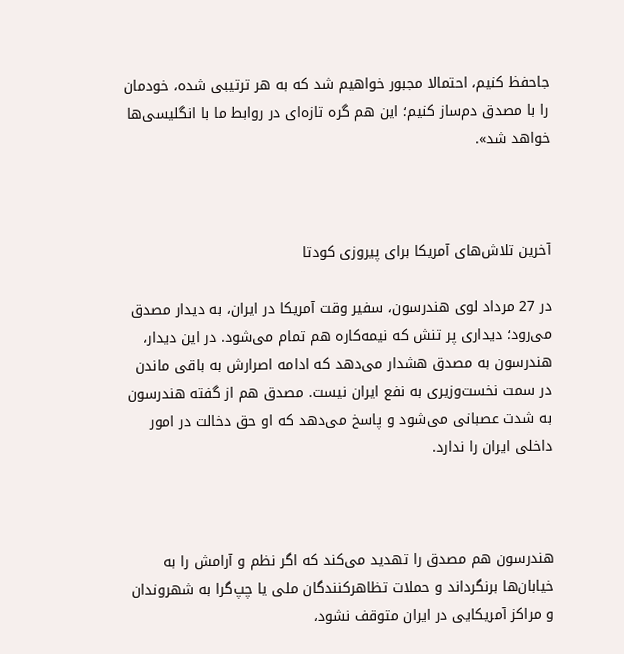جاحفظ کنیم، احتمالا مجبور خواهیم شد که به هر ترتیبی شده، خودمان را با مصدق دم‌ساز کنیم؛ این هم گره تازه‌ای در روابط ما با انگلیسی‌ها خواهد شد».



آخرین تلاش‌های آمریکا برای پیروزی کودتا

در 27 مرداد لوی هندرسون، سفیر وقت آمریکا در ایران، به دیدار مصدق می‌رود؛ دیداری پر تنش که نیمه‌کاره هم تمام می‌شود. در این دیدار، هندرسون به مصدق هشدار می‌دهد که ادامه اصرارش به باقی ماندن در سمت نخست‌وزیری به نفع ایران نیست. مصدق هم از گفته هندرسون به شدت عصبانی می‌شود و پاسخ می‌دهد که او حق دخالت در امور داخلی ایران را ندارد.



هندرسون هم مصدق را تهدید می‌کند که اگر نظم و آرامش را به خیابان‌ها برنگرداند و حملات تظاهرکنندگان ملی یا چپ‌گرا به شهروندان و مراکز آمریکایی در ایران متوقف نشود،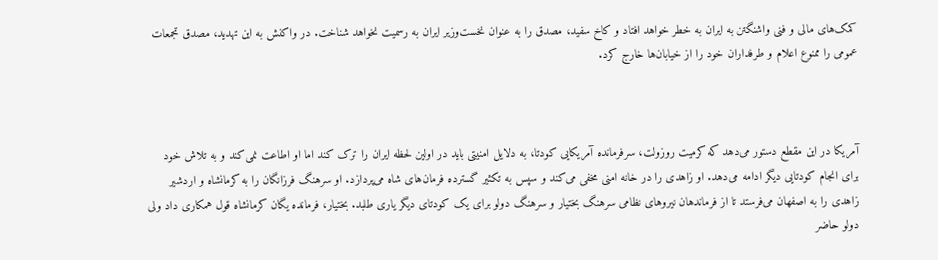کمک‌های مالی و فنی واشنگتن به ایران به خطر خواهد افتاد و کاخ سفید، مصدق را به عنوان نخست‌وزیر ایران به رسمیت نخواهد شناخت. در واکنش به این تهدید، مصدق تجمعات عمومی را ممنوع اعلام و طرفداران خود را از خیابان‌ها خارج کرد.



آمریکا در این مقطع دستور می‌دهد که کرمیت روزولت،‌ سرفرمانده‌‌ آمریکایی‌ کودتا، به‌ دلایل‌ امنیتی‌ باید در اولین‌ لحظه‌ ایران‌ را ترک کند اما او اطاعت نمی‌کند و به تلاش خود برای انجام کودتایی دیگر ادامه می‌دهد. او زاهدی‌ را در خانه‌ امنی‌ مخفی‌ می‌کند و سپس به تکثیر‌ گسترده فرمان‌های شاه می‌پردازد. او سرهنگ ‌فرزانگان‌ را به‌ کرمانشاه‌ و اردشیر زاهدی‌ را به‌ اصفهان‌ می‌فرستد تا از فرماندهان‌ نیروهای‌ نظامی ‌سرهنگ‌ بختیار و سرهنگ‌ دولو برای‌ یک کودتای‌ دیگر یاری‌ طلبد. بختیار، فرمانده‌ یگان ‌کرمانشاه‌ قول‌ همکاری‌ داد ولی‌ دولو حاضر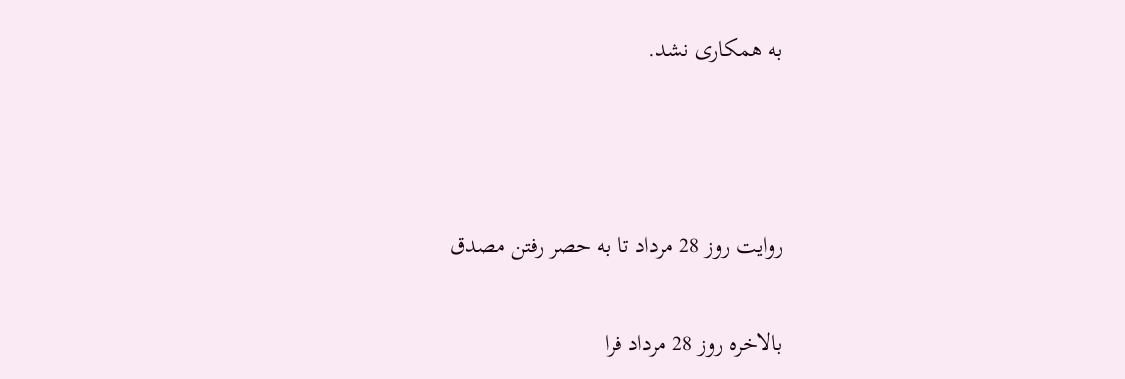به‌ همکاری‌ نشد.



روایت روز 28 مرداد تا به حصر رفتن مصدق

بالاخره روز 28 مرداد فرا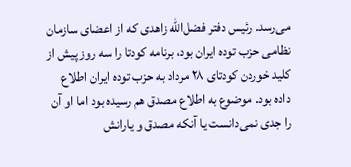می‌رسد. رئیس دفتر فضل‌الله زاهدی که از اعضای سازمان نظامی حزب توده ایران بود، برنامه کودتا را سه روز پیش از کلید خوردن کودتای ۲۸ مرداد به حزب توده ایران اطلاع داده بود. موضوع به اطلاع مصدق هم رسیده بود اما او آن را جدی نمی‌دانست یا آنکه مصدق و یارانش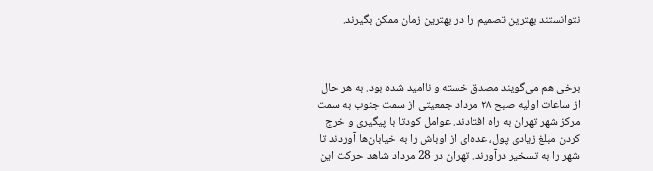نتوانستند بهترین تصمیم را در بهترین زمان ممکن بگیرند.



برخی هم می‌گویند مصدق خسته و ناامید شده بود. به هر حال از ساعات اولیه صبح ۲۸ مرداد جمعیتی از سمت جنوب به سمت مرکز شهر تهران به راه افتادند. عوامل کودتا با پیگیری و خرج کردن مبلغ زیادی پول، عده‌ای از اوباش را به خیابان‌ها آوردند تا شهر را به تسخیر درآورند. تهران در 28 مرداد شاهد حرکت این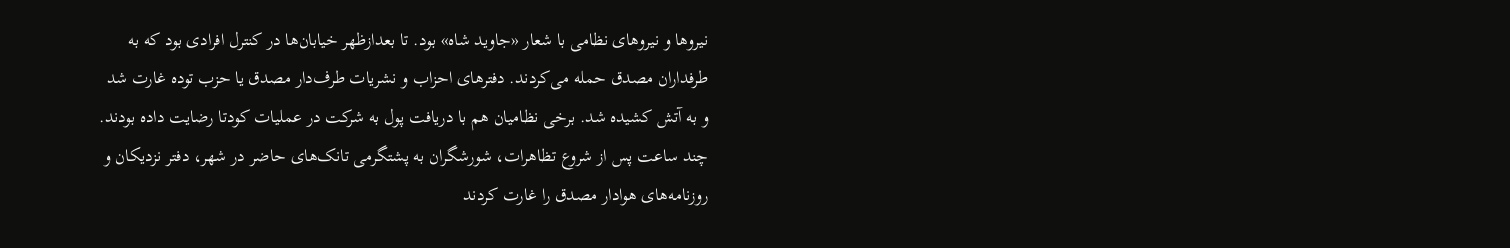نیروها و نیروهای نظامی با شعار «جاوید شاه» بود. تا بعدازظهر خیابان‌ها در کنترل افرادی بود که به طرفداران مصدق حمله می‌کردند. دفترهای احزاب و نشریات طرف‌دار مصدق یا حزب توده غارت شد و به آتش کشیده شد. برخی نظامیان هم با دریافت پول به شرکت در عملیات کودتا رضایت داده بودند. چند ساعت پس از شروع تظاهرات، شورشگران به پشتگرمی تانک‌های حاضر در شهر، دفتر نزدیکان و روزنامه‌های هوادار مصدق را غارت کردند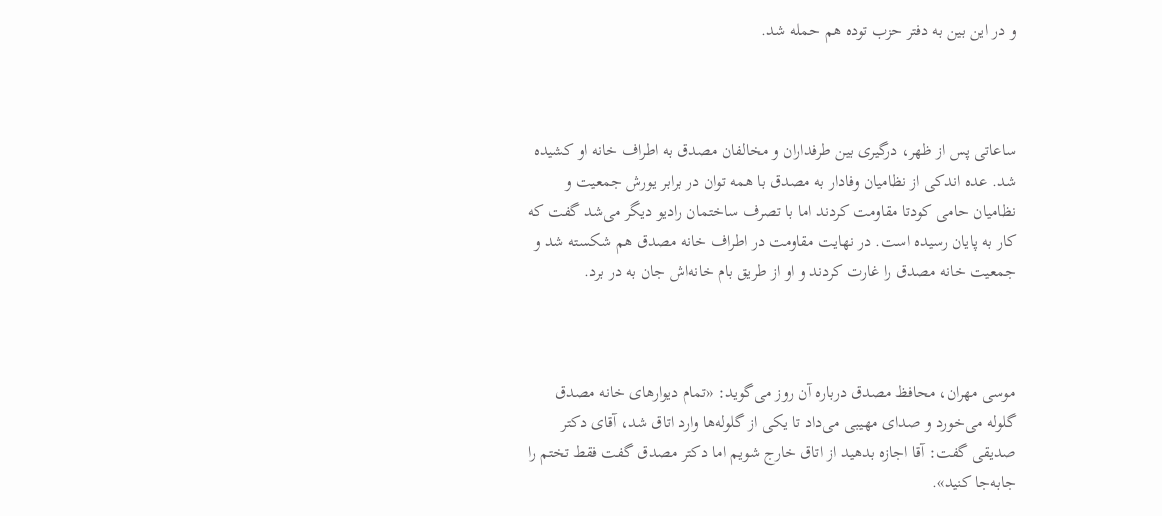و در این بین به دفتر حزب توده هم حمله شد.



ساعاتی پس از ظهر، درگیری بین طرفداران و مخالفان مصدق به اطراف خانه او کشیده شد. عده اندکی از نظامیان وفادار به مصدق با همه توان در برابر یورش جمعیت و نظامیان حامی کودتا مقاومت کردند اما با تصرف ساختمان رادیو دیگر می‌شد گفت که کار به پایان رسیده است. در نهایت مقاومت در اطراف خانه مصدق هم شکسته شد و جمعیت خانه مصدق را غارت کردند و او از طریق بام خانه‌اش جان به در برد.



موسی مهران، محافظ مصدق درباره آن روز می‌گوید: «تمام دیوارهای خانه مصدق گلوله می‌خورد و صدای مهیبی می‌داد تا یکی از گلوله‌ها وارد اتاق شد، آقای دکتر صدیقی گفت: آقا اجازه بدهید از اتاق خارج شویم اما دکتر مصدق گفت فقط تختم را جابه‌جا کنید».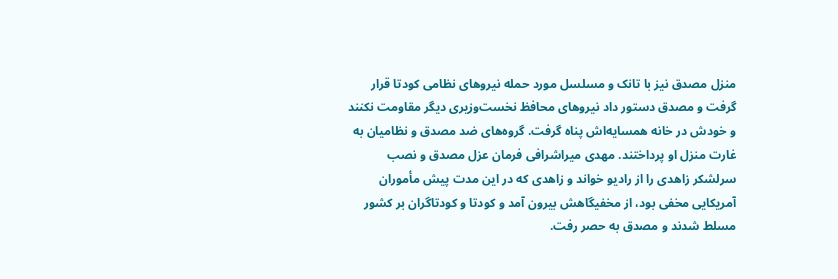منزل مصدق نیز با تانک و مسلسل مورد حمله نیروهای نظامی کودتا قرار گرفت و مصدق دستور داد نیروهای محافظ نخست‌وزیری دیگر مقاومت نکنند و خودش در خانه همسایه‌اش پناه گرفت. گروه‌های ضد مصدق و نظامیان به غارت منزل او پرداختند. مهدی میراشرافی فرمان عزل مصدق و نصب سرلشکر زاهدی را از رادیو خواند و زاهدی که در این مدت پیش مأموران آمریکایی مخفی بود، از مخفیگاهش بیرون آمد و کودتا و کودتاگران بر کشور مسلط شدند و مصدق به حصر رفت.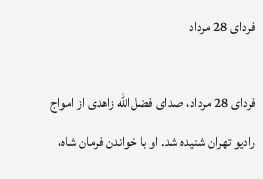فردای 28 مرداد

فردای 28 مرداد، صدای فضل‌الله زاهدی از امواج رادیو تهران شنیده شد. او با خواندن فرمان شاه،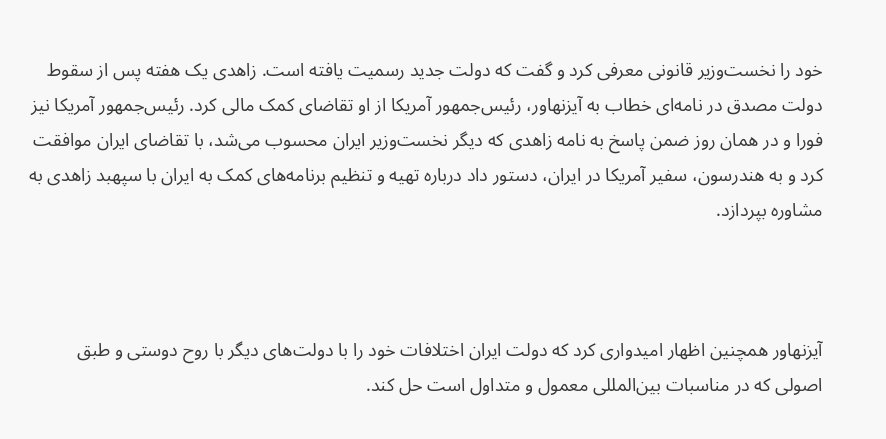خود را نخست‌وزیر قانونی معرفی کرد و گفت که دولت جدید رسمیت یافته است. زاهدی یک هفته پس از سقوط دولت مصدق در نامه‌ای خطاب به آیزنهاور، رئیس‌جمهور آمریکا از او تقاضای کمک مالی کرد. رئیس‌جمهور آمریکا نیز فورا و در همان روز ضمن پاسخ به نامه زاهدی که دیگر نخست‌وزیر ایران محسوب می‌شد، با تقاضای ایران موافقت کرد و به هندرسون، سفیر آمریکا در ایران، دستور داد درباره تهیه و تنظیم برنامه‌های کمک به ایران با سپهبد زاهدی به مشاوره بپردازد.



آیزنهاور همچنین اظهار امیدواری کرد که دولت ایران اختلافات خود را با دولت‌های دیگر با روح دوستی و طبق اصولی که در مناسبات بین‌المللی معمول و متداول است حل کند.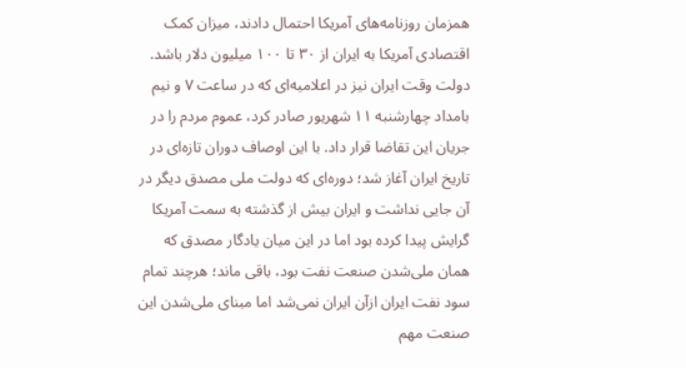همزمان روزنامه‌های آمریکا احتمال دادند، میزان کمک اقتصادی آمریکا به ایران از ۳۰ تا ۱۰۰ میلیون دلار باشد. دولت وقت ایران نیز در اعلامیه‌ای که در ساعت ۷ و نیم بامداد چهارشنبه ۱۱ شهریور صادر کرد، عموم مردم را در جریان این تقاضا قرار داد. با این اوصاف دوران تازه‌ای در تاریخ ایران آغاز شد؛ دوره‌ای که دولت ملی مصدق دیگر در آن جایی نداشت و ایران بیش از گذشته به سمت آمریکا گرایش پیدا کرده بود اما در این میان یادگار مصدق که همان ملی‌شدن صنعت نفت بود، باقی ماند؛ هرچند تمام سود نفت ایران ازآن ایران نمی‌شد اما مبنای ملی‌شدن این صنعت مهم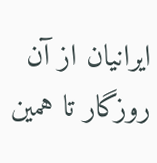ایرانیان از آن روزگار تا همین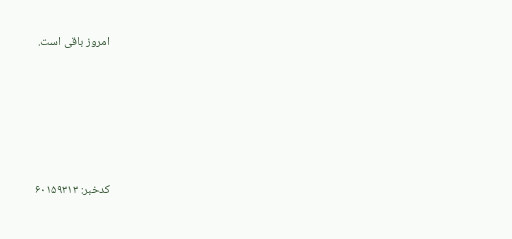امروز باقی است.





کدخبر: ۶۰۱۵۹۳۱۳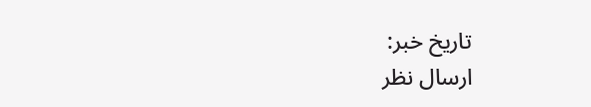تاریخ خبر:
ارسال نظر